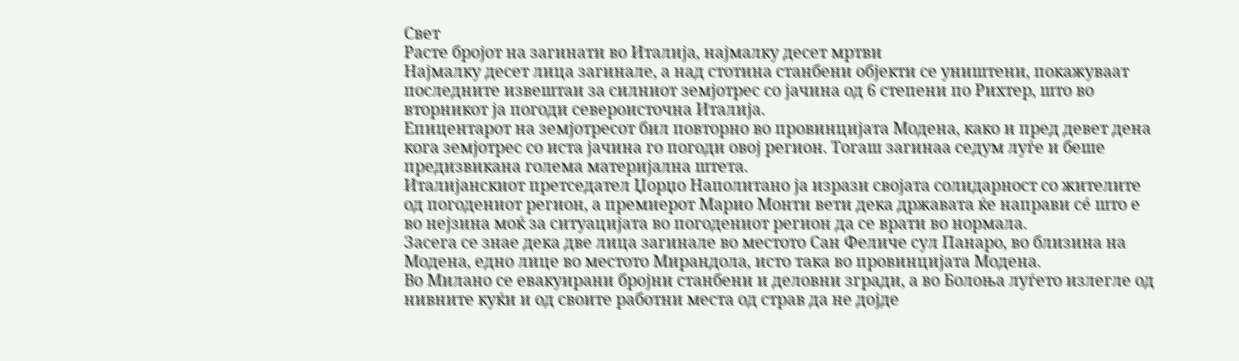Свет
Расте бројот на загинати во Италија, најмалку десет мртви
Најмалку десет лица загинале, а над стотина станбени објекти се уништени, покажуваат последните извештаи за силниот земјотрес со јачина од 6 степени по Рихтер, што во вторникот ја погоди североисточна Италија.
Епицентарот на земјотресот бил повторно во провинцијата Модена, како и пред девет дена кога земјотрес со иста јачина го погоди овој регион. Тогаш загинаа седум луѓе и беше предизвикана голема материјална штета.
Италијанскиот претседател Џорџо Наполитано ја изрази својата солидарност со жителите од погодениот регион, а премиерот Марио Монти вети дека државата ќе направи сé што е во нејзина моќ за ситуацијата во погодениот регион да се врати во нормала.
Засега се знае дека две лица загинале во местото Сан Феличе сул Панаро, во близина на Модена, едно лице во местото Мирандола, исто така во провинцијата Модена.
Во Милано се евакуирани бројни станбени и деловни згради, а во Болоња луѓето излегле од нивните куќи и од своите работни места од страв да не дојде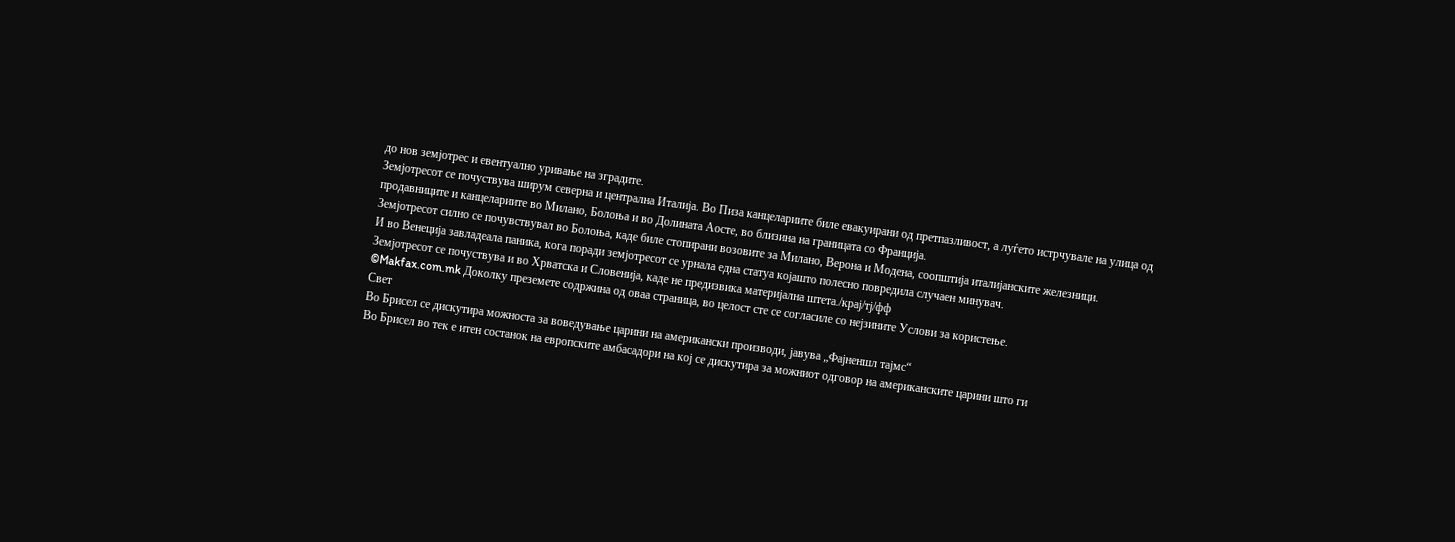до нов земјотрес и евентуално уривање на зградите.
Земјотресот се почуствува ширум северна и централна Италија. Во Пиза канцелариите биле евакуирани од претпазливост, а луѓето истрчувале на улица од продавниците и канцелариите во Милано, Болоња и во Долината Аосте, во близина на границата со Франција.
Земјотресот силно се почувствувал во Болоња, каде биле стопирани возовите за Милано, Верона и Модена, соопштија италијанските железници.
И во Венеција завладеала паника, кога поради земјотресот се урнала една статуа којашто полесно повредила случаен минувач.
Земјотресот се почуствува и во Хрватска и Словенија, каде не предизвика материјална штета./крај/тј/фф
©Makfax.com.mk Доколку преземете содржина од оваа страница, во целост сте се согласиле со нејзините Услови за користење.
Свет
Во Брисел се дискутира можноста за воведување царини на американски производи, јавува „Фајненшл тајмс“
Во Брисел во тек е итен состанок на европските амбасадори на кој се дискутира за можниот одговор на американските царини што ги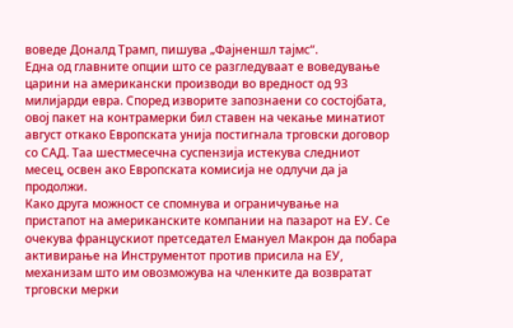воведе Доналд Трамп, пишува „Фајненшл тајмс“.
Една од главните опции што се разгледуваат е воведување царини на американски производи во вредност од 93 милијарди евра. Според изворите запознаени со состојбата, овој пакет на контрамерки бил ставен на чекање минатиот август откако Европската унија постигнала трговски договор со САД. Таа шестмесечна суспензија истекува следниот месец, освен ако Европската комисија не одлучи да ја продолжи.
Како друга можност се спомнува и ограничување на пристапот на американските компании на пазарот на ЕУ. Се очекува францускиот претседател Емануел Макрон да побара активирање на Инструментот против присила на ЕУ, механизам што им овозможува на членките да возвратат трговски мерки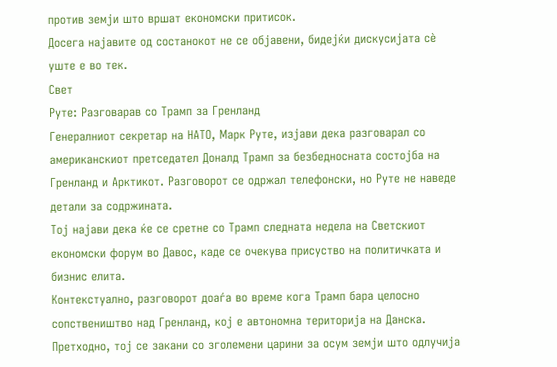против земји што вршат економски притисок.
Досега најавите од состанокот не се објавени, бидејќи дискусијата сè уште е во тек.
Свет
Руте: Разговарав со Трамп за Гренланд
Генералниот секретар на НАТО, Марк Руте, изјави дека разговарал со американскиот претседател Доналд Трамп за безбедносната состојба на Гренланд и Арктикот. Разговорот се одржал телефонски, но Руте не наведе детали за содржината.
Тој најави дека ќе се сретне со Трамп следната недела на Светскиот економски форум во Давос, каде се очекува присуство на политичката и бизнис елита.
Контекстуално, разговорот доаѓа во време кога Трамп бара целосно сопствеништво над Гренланд, кој е автономна територија на Данска. Претходно, тој се закани со зголемени царини за осум земји што одлучија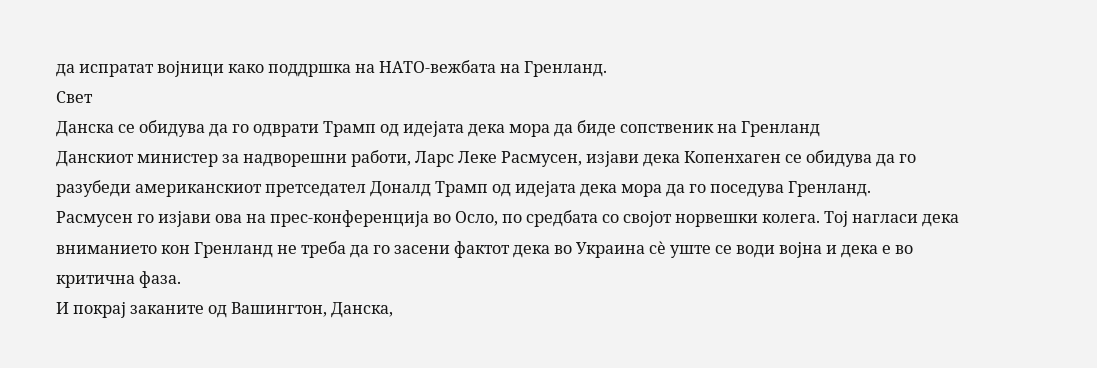да испратат војници како поддршка на НАТО-вежбата на Гренланд.
Свет
Данска се обидува да го одврати Трамп од идејата дека мора да биде сопственик на Гренланд
Данскиот министер за надворешни работи, Ларс Леке Расмусен, изјави дека Копенхаген се обидува да го разубеди американскиот претседател Доналд Трамп од идејата дека мора да го поседува Гренланд.
Расмусен го изјави ова на прес-конференција во Осло, по средбата со својот норвешки колега. Тој нагласи дека вниманието кон Гренланд не треба да го засени фактот дека во Украина сè уште се води војна и дека е во критична фаза.
И покрај заканите од Вашингтон, Данска,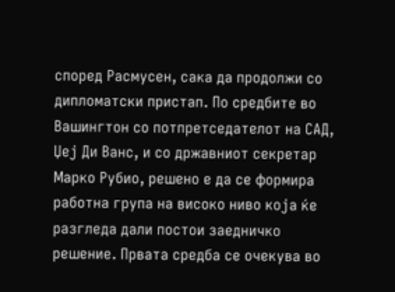според Расмусен, сака да продолжи со дипломатски пристап. По средбите во Вашингтон со потпретседателот на САД, Џеј Ди Ванс, и со државниот секретар Марко Рубио, решено е да се формира работна група на високо ниво која ќе разгледа дали постои заедничко решение. Првата средба се очекува во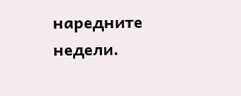наредните недели.